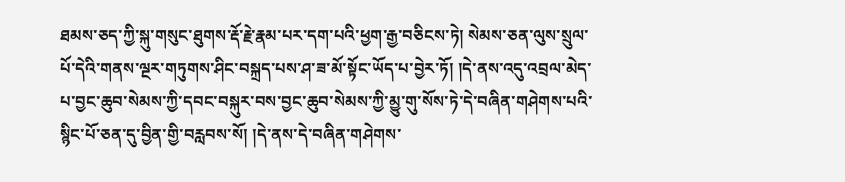ཐམས་ཅད་ཀྱི་སྐུ་གསུང་ཐུགས་རྡོ་རྗེ་རྣམ་པར་དག་པའི་ཕྱག་རྒྱ་བཅིངས་ཏེ། སེམས་ཅན་ལུས་སྲུལ་པོ་དེའི་གནས་ལྔར་གཏུགས་ཤིང་བསྐྲད་པས་ཤ་ཟ་མོ་སྟོང་ཡོད་པ་བྱེར་ཏོ། །དེ་ནས་འདུ་འབྲལ་མེད་པ་བྱང་ཆུབ་སེམས་ཀྱི་དབང་བསྐུར་བས་བྱང་ཆུབ་སེམས་ཀྱི་མྱུ་གུ་སོས་ཏེ་དེ་བཞིན་གཤེགས་པའི་སྙིང་པོ་ཅན་དུ་བྱིན་གྱི་བརླབས་སོ། །དེ་ནས་དེ་བཞིན་གཤེགས་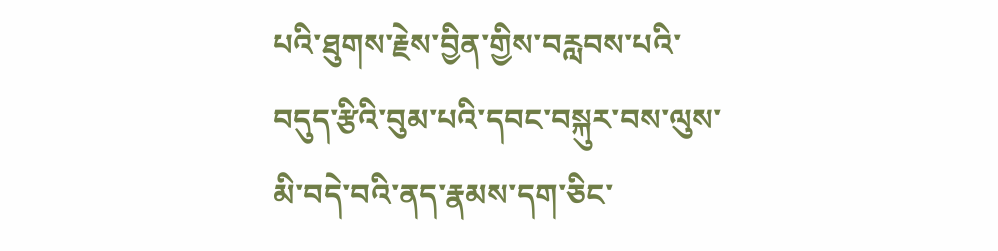པའི་ཐུགས་རྗེས་བྱིན་གྱིས་བརླབས་པའི་བདུད་རྩིའི་བུམ་པའི་དབང་བསྐུར་བས་ལུས་མི་བདེ་བའི་ནད་རྣམས་དག་ཅིང་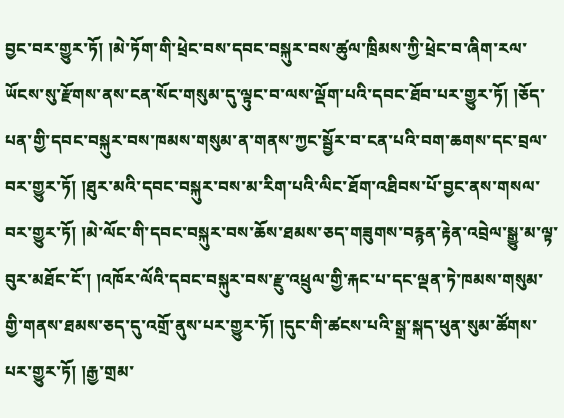བྱང་བར་གྱུར་ཏོ། །མེ་ཏོག་གི་ཕྲེང་བས་དབང་བསྐུར་བས་ཚུལ་ཁྲིམས་ཀྱི་ཕྲེང་བ་ཞིག་རལ་ཡོངས་སུ་རྫོགས་ནས་ངན་སོང་གསུམ་དུ་ལྟུང་བ་ལས་ལྡོག་པའི་དབང་ཐོབ་པར་གྱུར་ཏོ། །ཅོད་པན་གྱི་དབང་བསྐུར་བས་ཁམས་གསུམ་ན་གནས་ཀྱང་སྦྱོར་བ་ངན་པའི་བག་ཆགས་དང་བྲལ་བར་གྱུར་ཏོ། །ཐུར་མའི་དབང་བསྐུར་བས་མ་རིག་པའི་ལིང་ཐོག་འཐིབས་པོ་བྱང་ནས་གསལ་བར་གྱུར་ཏོ། །མེ་ལོང་གི་དབང་བསྐུར་བས་ཆོས་ཐམས་ཅད་གཟུགས་བརྙན་རྟེན་འབྲེལ་སྒྱུ་མ་ལྟ་བུར་མཐོང་ངོ་། །འཁོར་ལོའི་དབང་བསྐུར་བས་རྫུ་འཕྲུལ་གྱི་རྐང་པ་དང་ལྡན་ཏེ་ཁམས་གསུམ་གྱི་གནས་ཐམས་ཅད་དུ་འགྲོ་ནུས་པར་གྱུར་ཏོ། །དུང་གི་ཚངས་པའི་སྒྲ་སྐད་ཕུན་སུམ་ཚོགས་པར་གྱུར་ཏོ། །རྒྱ་གྲམ་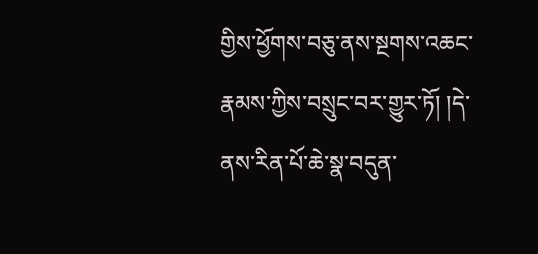གྱིས་ཕྱོགས་བཅུ་ནས་སྔགས་འཆང་རྣམས་ཀྱིས་བསྲུང་བར་གྱུར་ཏོ། །དེ་ནས་རིན་པོ་ཆེ་སྣ་བདུན་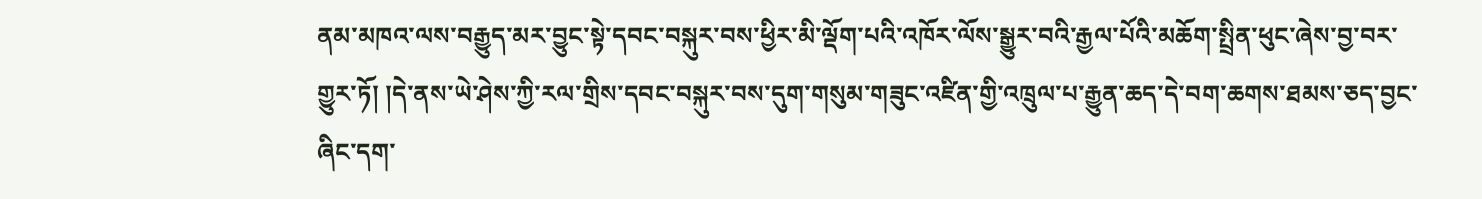ནམ་མཁའ་ལས་བརྒྱུད་མར་བྱུང་སྟེ་དབང་བསྐུར་བས་ཕྱིར་མི་ལྡོག་པའི་འཁོར་ལོས་སྒྱུར་བའི་རྒྱལ་པོའི་མཆོག་སྤྲིན་ཕུང་ཞེས་བྱ་བར་གྱུར་ཏོ། །དེ་ནས་ཡེ་ཤེས་ཀྱི་རལ་གྲིས་དབང་བསྐུར་བས་དུག་གསུམ་གཟུང་འཛིན་གྱི་འཁྲུལ་པ་རྒྱུན་ཆད་དེ་བག་ཆགས་ཐམས་ཅད་བྱང་ཞིང་དག་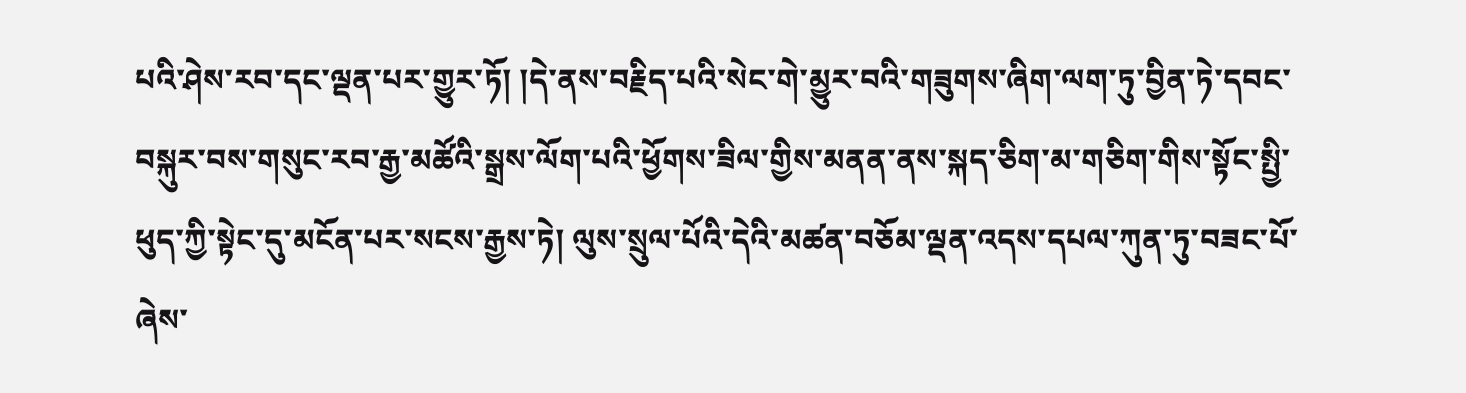པའི་ཤེས་རབ་དང་ལྡན་པར་གྱུར་ཏོ། །དེ་ནས་བརྗིད་པའི་སེང་གེ་མྱུར་བའི་གཟུགས་ཞིག་ལག་ཏུ་བྱིན་ཏེ་དབང་བསྐུར་བས་གསུང་རབ་རྒྱ་མཚོའི་སྒྲས་ལོག་པའི་ཕྱོགས་ཟིལ་གྱིས་མནན་ནས་སྐད་ཅིག་མ་གཅིག་གིས་སྟོང་སྤྱི་ཕུད་ཀྱི་སྟེང་དུ་མངོན་པར་སངས་རྒྱས་ཏེ། ལུས་སྲུལ་པོའི་དེའི་མཚན་བཅོམ་ལྡན་འདས་དཔལ་ཀུན་ཏུ་བཟང་པོ་ཞེས་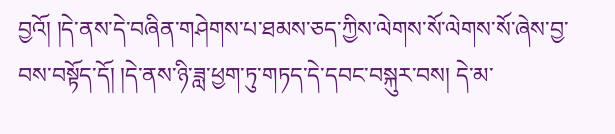བྱའོ། །དེ་ནས་དེ་བཞིན་གཤེགས་པ་ཐམས་ཅད་ཀྱིས་ལེགས་སོ་ལེགས་སོ་ཞེས་བྱ་བས་བསྟོད་དོ། །དེ་ནས་ཉི་ཟླ་ཕྱག་ཏུ་གཏད་དེ་དབང་བསྐུར་བས། དེ་མ་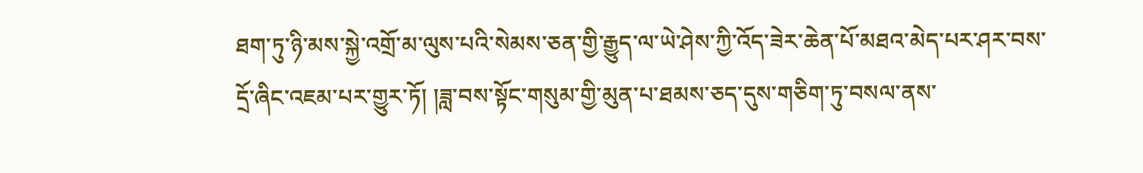ཐག་ཏུ་ཉི་མས་སྐྱེ་འགྲོ་མ་ལུས་པའི་སེམས་ཅན་གྱི་རྒྱུད་ལ་ཡེ་ཤེས་ཀྱི་འོད་ཟེར་ཆེན་པོ་མཐའ་མེད་པར་ཤར་བས་དྲོ་ཞིང་འཇམ་པར་གྱུར་ཏོ། །ཟླ་བས་སྟོང་གསུམ་གྱི་མུན་པ་ཐམས་ཅད་དུས་གཅིག་ཏུ་བསལ་ནས་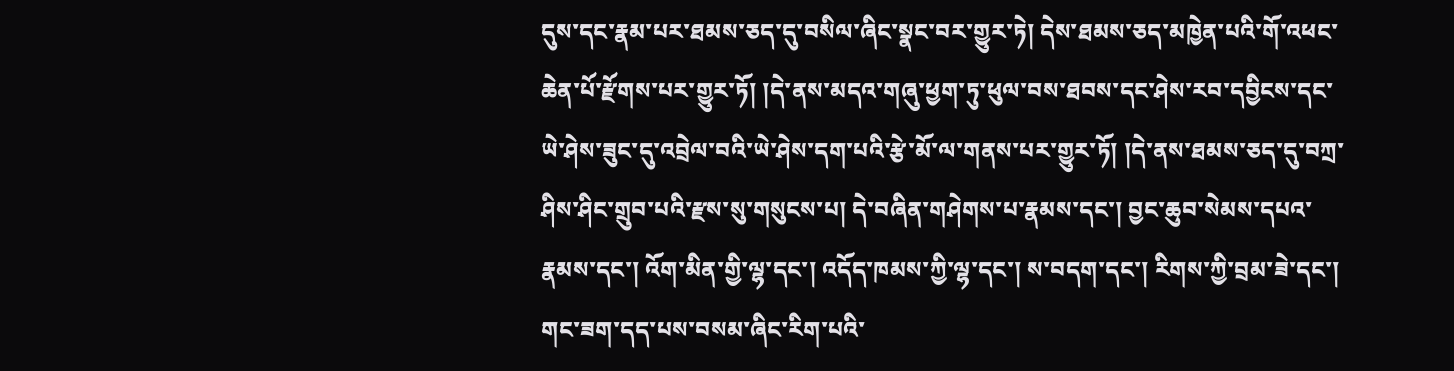དུས་དང་རྣམ་པར་ཐམས་ཅད་དུ་བསིལ་ཞིང་སྣང་བར་གྱུར་ཏེ། དེས་ཐམས་ཅད་མཁྱེན་པའི་གོ་འཕང་ཆེན་པོ་རྫོགས་པར་གྱུར་ཏོ། །དེ་ནས་མདའ་གཞུ་ཕྱག་ཏུ་ཕུལ་བས་ཐབས་དང་ཤེས་རབ་དབྱིངས་དང་ཡེ་ཤེས་ཟུང་དུ་འབྲེལ་བའི་ཡེ་ཤེས་དག་པའི་རྩེ་མོ་ལ་གནས་པར་གྱུར་ཏོ། །དེ་ནས་ཐམས་ཅད་དུ་བཀྲ་ཤིས་ཤིང་གྲུབ་པའི་རྫས་སུ་གསུངས་པ། དེ་བཞིན་གཤེགས་པ་རྣམས་དང་། བྱང་ཆུབ་སེམས་དཔའ་རྣམས་དང་། འོག་མིན་གྱི་ལྷ་དང་། འདོད་ཁམས་ཀྱི་ལྷ་དང་། ས་བདག་དང་། རིགས་ཀྱི་བྲམ་ཟེ་དང་། གང་ཟག་དད་པས་བསམ་ཞིང་རིག་པའི་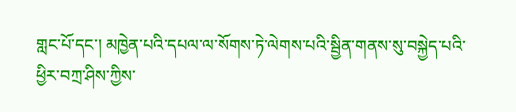གླང་པོ་དང་། མཁྱེན་པའི་དཔལ་ལ་སོགས་ཏེ་ལེགས་པའི་སྦྱིན་གནས་སུ་བསྐྱེད་པའི་ཕྱིར་བཀྲ་ཤིས་ཀྱིས་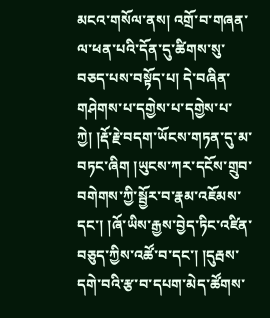མངའ་གསོལ་ནས། འགྲོ་བ་གཞན་ལ་ཕན་པའི་དོན་དུ་ཚིགས་སུ་བཅད་པས་བསྟོད་པ། དེ་བཞིན་གཤེགས་པ་དགྱེས་པ་དགྱེས་པ་ཀྱེ། །རྡོ་རྗེ་བདག་ཡོངས་གཏན་དུ་མ་བཏང་ཞིག །ཡུངས་ཀར་དངོས་གྲུབ་བགེགས་ཀྱི་སྦྱོར་བ་རྣམ་འཇོམས་དང་། །ཞོ་ཡིས་རྒྱས་བྱེད་ཏིང་འཛིན་བཅུད་ཀྱིས་འཚོ་བ་དང་། །དུརྦས་དགེ་བའི་རྩ་བ་དཔག་མེད་ཚོགས་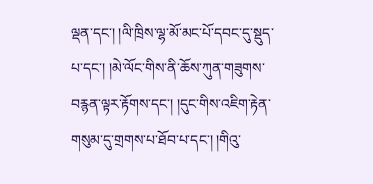ལྡན་དང་། །ལི་ཁྲིས་ལྷ་མོ་མང་པོ་དབང་དུ་སྡུད་པ་དང་། །མེ་ལོང་གིས་ནི་ཆོས་ཀུན་གཟུགས་བརྙན་ལྟར་རྟོགས་དང་། །དུང་གིས་འཇིག་རྟེན་གསུམ་དུ་གྲགས་པ་ཐོབ་པ་དང་། །གིའུ་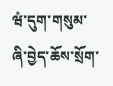ཝཾ་དུག་གསུམ་ཞི་བྱེད་ཆོས་སྲོག་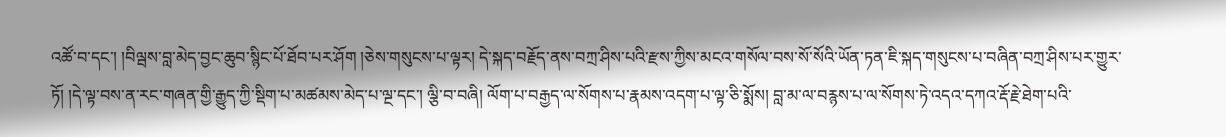འཚོ་བ་དང་། །བིལྦས་བླ་མེད་བྱང་ཆུབ་སྙིང་པོ་ཐོབ་པར་ཤོག །ཅེས་གསུངས་པ་ལྟར། དེ་སྐད་བརྗོད་ནས་བཀྲ་ཤིས་པའི་རྫས་ཀྱིས་མངའ་གསོལ་བས་སོ་སོའི་ཡོན་ཏན་ཇི་སྐད་གསུངས་པ་བཞིན་བཀྲ་ཤིས་པར་གྱུར་ཏོ། །དེ་ལྟ་བས་ན་རང་གཞན་གྱི་རྒྱུད་ཀྱི་སྡིག་པ་མཚམས་མེད་པ་ལྔ་དང་། ལྕི་བ་བཞི། ལོག་པ་བརྒྱད་ལ་སོགས་པ་རྣམས་འདག་པ་ལྟ་ཅི་སྨོས། བླ་མ་ལ་བརྙས་པ་ལ་སོགས་ཏེ་འདའ་དཀའ་རྡོ་རྗེ་ཐེག་པའི་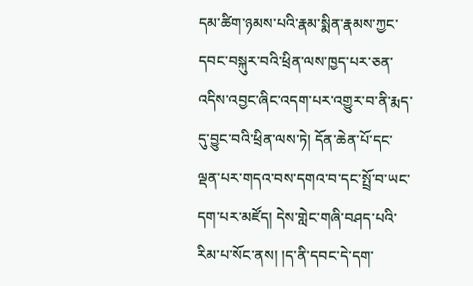དམ་ཚིག་ཉམས་པའི་རྣམ་སྨིན་རྣམས་ཀྱང་དབང་བསྐུར་བའི་ཕྲིན་ལས་ཁྱད་པར་ཅན་འདིས་འབྱང་ཞིང་འདག་པར་འགྱུར་བ་ནི་རྨད་དུ་བྱུང་བའི་ཕྲིན་ལས་ཏེ། དོན་ཆེན་པོ་དང་ལྡན་པར་གདའ་བས་དགའ་བ་དང་སྤྲོ་བ་ཡང་དག་པར་མཛོད། དེས་གླེང་གཞི་བཤད་པའི་རིམ་པ་སོང་ནས། །ད་ནི་དབང་དེ་དག་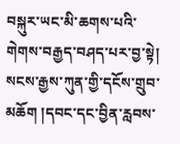བསྐུར་ཡང་མི་ཆགས་པའི་གེགས་བརྒྱད་བཤད་པར་བྱ་སྟེ། སངས་རྒྱས་ཀུན་གྱི་དངོས་གྲུབ་མཆོག །དབང་དང་བྱིན་རླབས་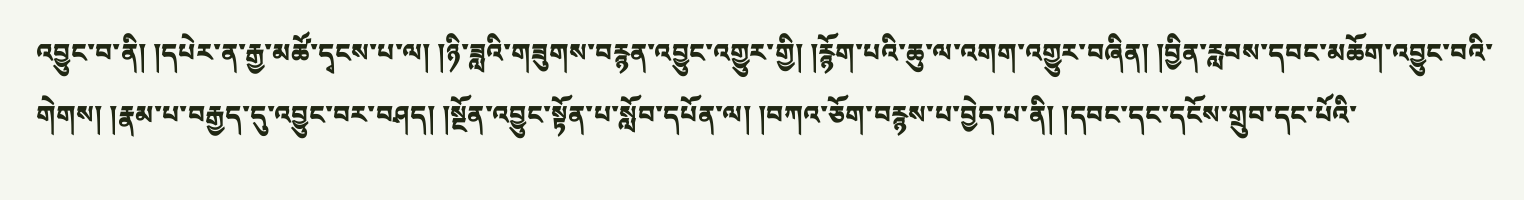འབྱུང་བ་ནི། །དཔེར་ན་རྒྱ་མཚོ་དྭངས་པ་ལ། །ཉི་ཟླའི་གཟུགས་བརྙན་འབྱུང་འགྱུར་གྱི། །རྙོག་པའི་ཆུ་ལ་འགག་འགྱུར་བཞིན། །བྱིན་རླབས་དབང་མཆོག་འབྱུང་བའི་གེགས། །རྣམ་པ་བརྒྱད་དུ་འབྱུང་བར་བཤད། །སྔོན་འབྱུང་སྟོན་པ་སློབ་དཔོན་ལ། །བཀའ་ཅོག་བརྙས་པ་བྱེད་པ་ནི། །དབང་དང་དངོས་གྲུབ་དང་པོའི་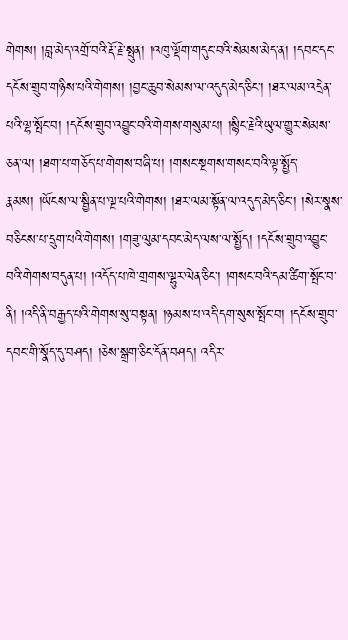གེགས། །བླ་མེད་འགྲོ་བའི་རྡོ་རྗེ་སྤུན། །འཁུ་ལྡོག་གདུང་བའི་སེམས་མེད་ན། །དབང་དང་དངོས་གྲུབ་གཉིས་པའི་གེགས། །བྱང་ཆུབ་སེམས་ལ་འདུད་མེད་ཅིང་། །ཐར་ལམ་འདྲེན་པའི་ལྷ་སྤོང་བ། །དངོས་གྲུབ་འབྱུང་བའི་གེགས་གསུམ་པ། །སྙིང་རྗེའི་ཡུལ་གྱུར་སེམས་ཅན་ལ། །ཐག་པ་གཅོད་པ་གེགས་བཞི་པ། །གསང་སྔགས་གསང་བའི་ལྟ་སྤྱོད་རྣམས། །ཡོངས་ལ་སྦྱིན་པ་ལྔ་པའི་གེགས། །ཐར་ལམ་སྟོན་ལ་འདུད་མེད་ཅིང་། །སེར་སྣས་བཅིངས་པ་དྲུག་པའི་གེགས། །གཟུ་ལུམ་དབང་མེད་ལས་ལ་སྤྱོད། །དངོས་གྲུབ་འབྱུང་བའི་གེགས་བདུན་པ། །འདོད་པ་ཁེ་གྲགས་ལྷུར་ལེན་ཅིང་། །གསང་བའི་དམ་ཚིག་སྤོང་བ་ནི། །འདི་ནི་བརྒྱད་པའི་གེགས་སུ་བསྟན། །ཉམས་པ་འདི་དག་སུས་སྤོང་བ། །དངོས་གྲུབ་དབང་གི་སྣོད་དུ་བཤད། །ཅེས་སྒྲག་ཅིང་དོན་བཤད། འདིར་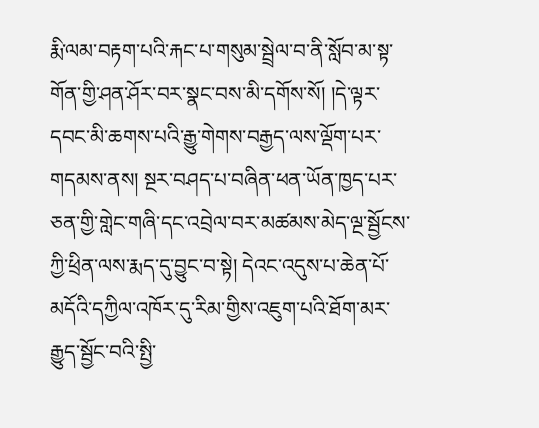རྨི་ལམ་བརྟག་པའི་རྐང་པ་གསུམ་སྦྲེལ་བ་ནི་སློབ་མ་སྟ་གོན་གྱི་ཤན་ཤོར་བར་སྣང་བས་མི་དགོས་སོ། །དེ་ལྟར་དབང་མི་ཆགས་པའི་རྒྱུ་གེགས་བརྒྱད་ལས་ལྡོག་པར་གདམས་ནས། སྔར་བཤད་པ་བཞིན་ཕན་ཡོན་ཁྱད་པར་ཅན་གྱི་གླེང་གཞི་དང་འབྲེལ་བར་མཚམས་མེད་ལྔ་སྦྱོངས་ཀྱི་ཕྲིན་ལས་རྨད་དུ་བྱུང་བ་སྟེ། དེའང་འདུས་པ་ཆེན་པོ་མདོའི་དཀྱིལ་འཁོར་དུ་རིམ་གྱིས་འཇུག་པའི་ཐོག་མར་རྒྱུད་སྦྱོང་བའི་སྤྱི་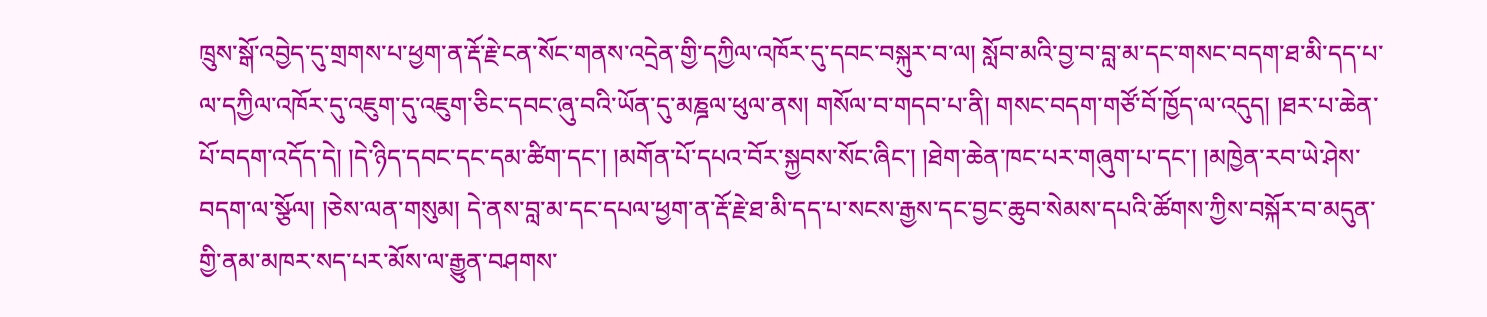ཁྲུས་སྒོ་འབྱེད་དུ་གྲགས་པ་ཕྱག་ན་རྡོ་རྗེ་ངན་སོང་གནས་འདྲེན་གྱི་དཀྱིལ་འཁོར་དུ་དབང་བསྐུར་བ་ལ། སློབ་མའི་བྱ་བ་བླ་མ་དང་གསང་བདག་ཐ་མི་དད་པ་ལ་དཀྱིལ་འཁོར་དུ་འཇུག་དུ་འཇུག་ཅིང་དབང་ཞུ་བའི་ཡོན་དུ་མཎྜལ་ཕུལ་ནས། གསོལ་བ་གདབ་པ་ནི། གསང་བདག་གཙོ་བོ་ཁྱོད་ལ་འདུད། །ཐར་པ་ཆེན་པོ་བདག་འདོད་དེ། །དེ་ཉིད་དབང་དང་དམ་ཚིག་དང་། །མགོན་པོ་དཔའ་བོར་སྐྱབས་སོང་ཞིང་། །ཐེག་ཆེན་ཁང་པར་གཞུག་པ་དང་། །མཁྱེན་རབ་ཡེ་ཤེས་བདག་ལ་སྩོལ། །ཅེས་ལན་གསུམ། དེ་ནས་བླ་མ་དང་དཔལ་ཕྱག་ན་རྡོ་རྗེ་ཐ་མི་དད་པ་སངས་རྒྱས་དང་བྱང་ཆུབ་སེམས་དཔའི་ཚོགས་ཀྱིས་བསྐོར་བ་མདུན་གྱི་ནམ་མཁར་སད་པར་མོས་ལ་རྒྱུན་བཤགས་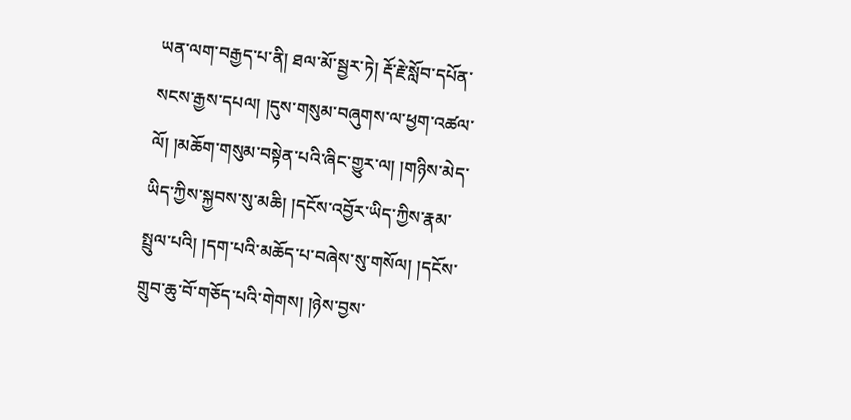ཡན་ལག་བརྒྱད་པ་ནི། ཐལ་མོ་སྦྱར་ཏེ། རྡོ་རྗེ་སློབ་དཔོན་སངས་རྒྱས་དཔལ། །དུས་གསུམ་བཞུགས་ལ་ཕྱག་འཚལ་ལོ། །མཆོག་གསུམ་བསྟེན་པའི་ཞིང་གྱུར་ལ། །གཉིས་མེད་ཡིད་ཀྱིས་སྐྱབས་སུ་མཆི། །དངོས་འབྱོར་ཡིད་ཀྱིས་རྣམ་སྤྲུལ་པའི། །དག་པའི་མཆོད་པ་བཞེས་སུ་གསོལ། །དངོས་གྲུབ་ཆུ་བོ་གཅོད་པའི་གེགས། །ཉེས་བྱས་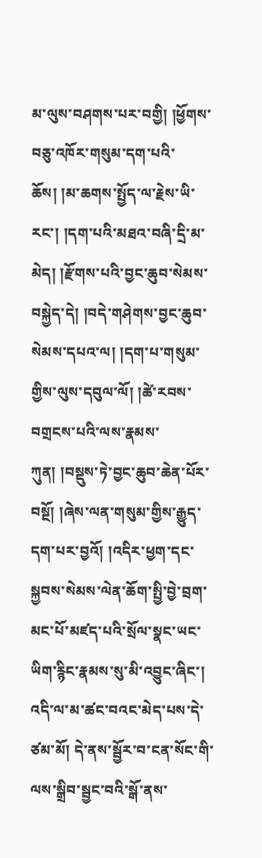མ་ལུས་བཤགས་པར་བགྱི། །ཕྱོགས་བཅུ་འཁོར་གསུམ་དག་པའི་ཆོས། །མ་ཆགས་སྤྱོད་ལ་རྗེས་ཡི་རང་། །དག་པའི་མཐའ་བཞི་དྲི་མ་མེད། །རྫོགས་པའི་བྱང་ཆུབ་སེམས་བསྐྱེད་དེ། །བདེ་གཤེགས་བྱང་ཆུབ་སེམས་དཔའ་ལ། །དག་པ་གསུམ་གྱིས་ལུས་དབུལ་ལོ། །ཚེ་རབས་བགྲངས་པའི་ལས་རྣམས་ཀུན། །བསྡུས་ཏེ་བྱང་ཆུབ་ཆེན་པོར་བསྔོ། །ཞེས་ལན་གསུམ་གྱིས་རྒྱུད་དག་པར་བྱའོ། །འདིར་ཕྱག་དང་སྐྱབས་སེམས་ལེན་ཆོག་སྤྱི་བྱེ་བྲག་མང་པོ་མཛད་པའི་སྲོལ་སྣང་ཡང་ཡིག་རྙིང་རྣམས་སུ་མི་འབྱུང་ཞིང་། འདི་ལ་མ་ཚང་བའང་མེད་པས་དེ་ཙམ་མོ། དེ་ནས་སྦྱོར་བ་ངན་སོང་གི་ལས་སྒྲིབ་སྦྱང་བའི་སྒོ་ནས་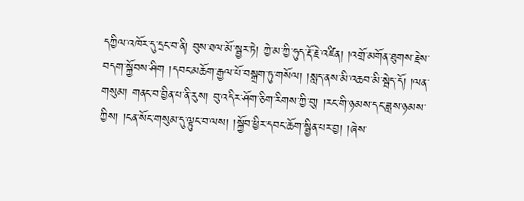དཀྱིལ་འཁོར་དུ་དྲང་བ་ནི། བུས་ཐལ་མོ་སྦྱར་ཏེ། ཀྱེ་མ་ཀྱི་ཧུད་རྡོ་རྗེ་འཛིན། །འགྲོ་མགོན་ཐུགས་རྗེས་བདག་སྐྱོབས་ཤིག །དབང་མཆོག་རྒྱལ་པོ་བསྒྲག་ཏུ་གསོལ། །སླད་ནས་མི་འཆབ་མི་སྦེད་དོ། །ལན་གསུམ། གནང་བ་བྱིན་པ་ནི་རུས། བུ་འདིར་ཤོག་ཅིག་རིགས་ཀྱི་བུ། །རང་གི་ཉམས་དང་ཟླས་ཉམས་ཀྱིས། །ངན་སོང་གསུམ་དུ་ལྟུང་བ་ལས། །སྐྱོབ་ཕྱིར་དབང་ཆོག་སྦྱིན་པར་བྱ། །ཞེས་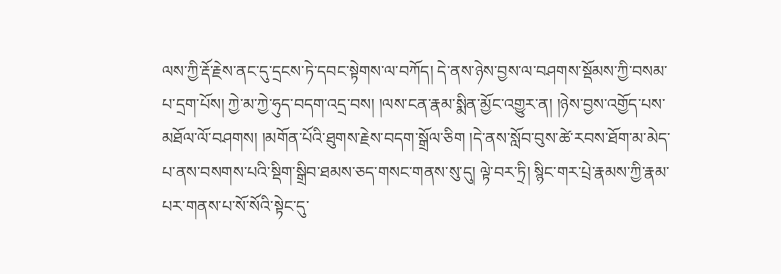ལས་ཀྱི་རྡོ་རྗེས་ནང་དུ་དྲངས་ཏེ་དབང་སྟེགས་ལ་བཀོད། དེ་ནས་ཉེས་བྱས་ལ་བཤགས་སྡོམས་ཀྱི་བསམ་པ་དྲག་པོས། ཀྱེ་མ་ཀྱེ་ཧུད་བདག་འདྲ་བས། །ལས་ངན་རྣམ་སྨིན་མྱོང་འགྱུར་ན། །ཉེས་བྱས་འགྱོད་པས་མཐོལ་ལོ་བཤགས། །མགོན་པོའི་ཐུགས་རྗེས་བདག་སྒྲོལ་ཅིག །དེ་ནས་སློབ་བུས་ཚེ་རབས་ཐོག་མ་མེད་པ་ནས་བསགས་པའི་སྡིག་སྒྲིབ་ཐམས་ཅད་གསང་གནས་སུ་དུ། ལྟེ་བར་ཏྲི། སྙིང་གར་པྲེ་རྣམས་ཀྱི་རྣམ་པར་གནས་པ་སོ་སོའི་སྟེང་དུ་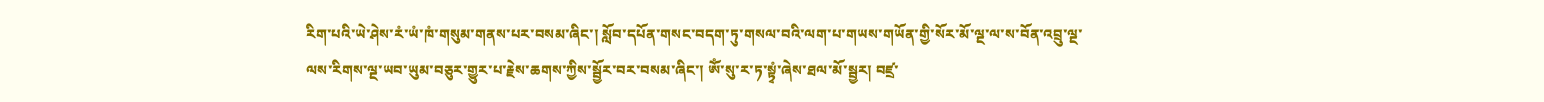རིག་པའི་ཡེ་ཤེས་རཾ་ཡཾ་ཁཾ་གསུམ་གནས་པར་བསམ་ཞིང་། སློབ་དཔོན་གསང་བདག་ཏུ་གསལ་བའི་ལག་པ་གཡས་གཡོན་གྱི་སོར་མོ་ལྔ་ལ་ས་བོན་འབྲུ་ལྔ་ལས་རིགས་ལྔ་ཡབ་ཡུམ་བཅུར་གྱུར་པ་རྗེས་ཆགས་ཀྱིས་སྦྱོར་བར་བསམ་ཞིང་། ༀ་སུ་ར་ཏ་སྟྭཾ་ཞེས་ཐལ་མོ་སྦྱར། བཛྲ་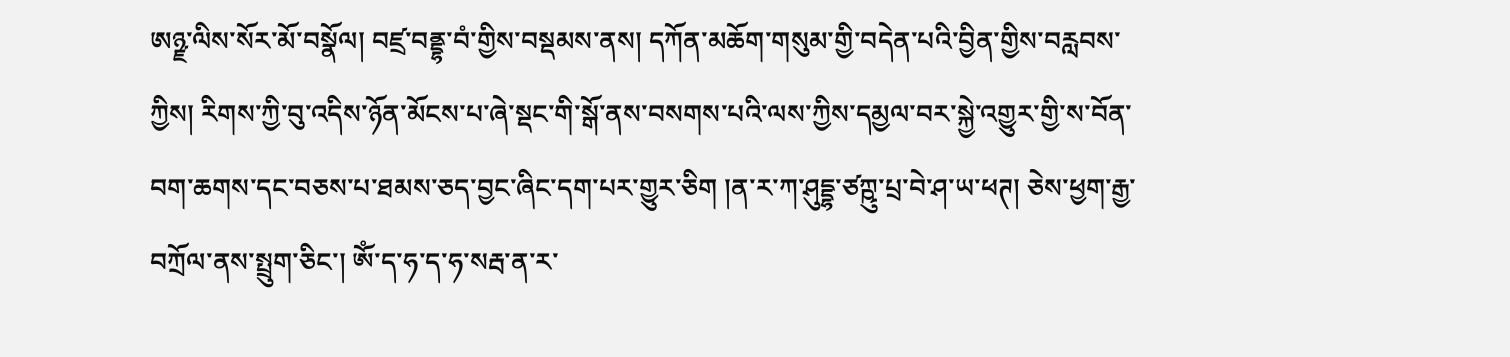ཨཉྫ་ལིས་སོར་མོ་བསྣོལ། བཛྲ་བནྡྷ་བཾ་གྱིས་བསྡམས་ནས། དཀོན་མཆོག་གསུམ་གྱི་བདེན་པའི་བྱིན་གྱིས་བརླབས་ཀྱིས། རིགས་ཀྱི་བུ་འདིས་ཉོན་མོངས་པ་ཞེ་སྡང་གི་སྒོ་ནས་བསགས་པའི་ལས་ཀྱིས་དམྱལ་བར་སྐྱེ་འགྱུར་གྱི་ས་བོན་བག་ཆགས་དང་བཅས་པ་ཐམས་ཅད་བྱང་ཞིང་དག་པར་གྱུར་ཅིག །ན་ར་ཀ་ཤུདྡྷ་ཙཀྵུ་པྲ་བེ་ཤ་ཡ་ཕཊ། ཅེས་ཕྱག་རྒྱ་བཀྲོལ་ནས་སྤྲུག་ཅིང་། ༀ་ད་ཧ་ད་ཧ་སརྦ་ན་ར་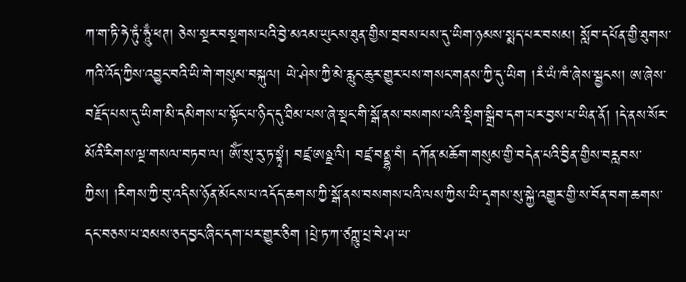ཀ་ག་ཏི་ཧེ་ཏུཾ་ཧཱུྃ་ཕཊ། ཅེས་སྔར་བསྔགས་པའི་བྱེ་མའམ་ཡུངས་ཐུན་གྱིས་བྲབས་པས་དུ་ཡིག་ཉམས་སྨད་པར་བསམ། སློབ་དཔོན་གྱི་ཐུགས་ཀའི་འོད་ཀྱིས་འབྱུང་བའི་ཡི་གེ་གསུམ་བསྐུལ། ཡེ་ཤེས་ཀྱི་མེ་རླུང་ཆུར་གྱུར་པས་གསང་གནས་ཀྱི་དུ་ཡིག །རཾ་ཡཾ་ཁཾ་ཞེས་སྦྱངས། ཨ་ཞེས་བརྗོད་པས་དུ་ཡིག་མི་དམིགས་པ་སྟོང་པ་ཉིད་དུ་ཐིམ་པས་ཞེ་སྡང་གི་སྒོ་ནས་བསགས་པའི་སྡིག་སྒྲིབ་དག་པར་བྱས་པ་ཡིན་ནོ། །དེ་ནས་སོར་མོའི་རིགས་ལྔ་གསལ་བཏབ་ལ། ༀ་སུ་རུ་ཏ་སྟྭཾ། བཛྲ་ཨཉྫ་ལི། བཛྲ་བནྡྷ་བཾ། དཀོན་མཆོག་གསུམ་གྱི་བདེན་པའི་བྱིན་གྱིས་བརླབས་ཀྱིས། །རིགས་ཀྱི་བུ་འདིས་ཉོན་མོངས་པ་འདོད་ཆགས་ཀྱི་སྒོ་ནས་བསགས་པའི་ལས་ཀྱིས་ཡི་དྭགས་སུ་སྐྱེ་འགྱུར་གྱི་ས་བོན་བག་ཆགས་དང་བཅས་པ་ཐམས་ཅད་བྱང་ཞིང་དག་པར་གྱུར་ཅིག །པྲེ་ཏ་ཀ་ཙཀྵུ་པྲ་བེ་ཤ་ཡ་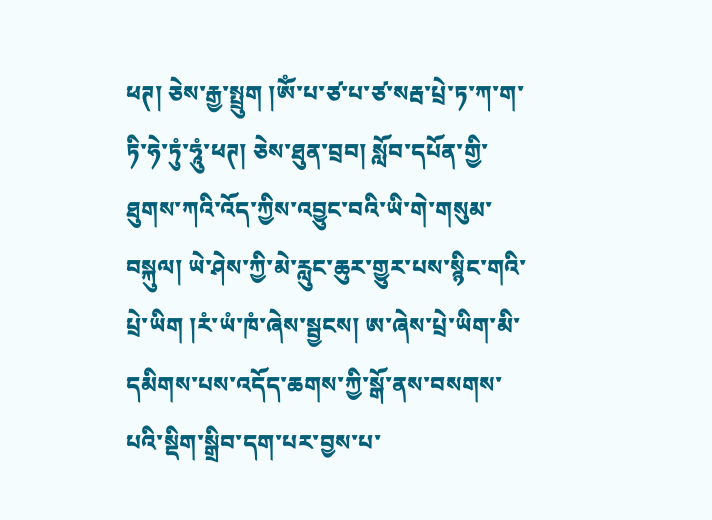ཕཊ། ཅེས་རྒྱ་སྤྲུག །ༀ་པ་ཙ་པ་ཙ་སརྦ་པྲེ་ཏ་ཀ་ག་ཏི་ཧེ་ཏུཾ་ཧཱུཾ་ཕཊ། ཅེས་ཐུན་བྲབ། སློབ་དཔོན་གྱི་ཐུགས་ཀའི་འོད་ཀྱིས་འབྱུང་བའི་ཡི་གེ་གསུམ་བསྐུལ། ཡེ་ཤེས་ཀྱི་མེ་རླུང་ཆུར་གྱུར་པས་སྙིང་གའི་པྲེ་ཡིག །རཾ་ཡཾ་ཁཾ་ཞེས་སྦྱངས། ཨ་ཞེས་པྲེ་ཡིག་མི་དམིགས་པས་འདོད་ཆགས་ཀྱི་སྒོ་ནས་བསགས་པའི་སྡིག་སྒྲིབ་དག་པར་བྱས་པ་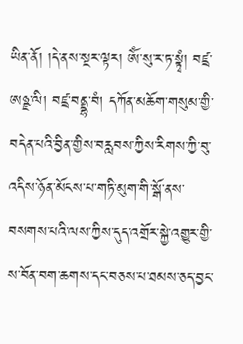ཡིན་ནོ། །དེ་ནས་སྔར་ལྟར། ༀ་སུ་ར་ཏ་སྟྭཾ། བཛྲ་ཨཉྫ་ལི། བཛྲ་བནྡྷ་བཾ། དཀོན་མཆོག་གསུམ་གྱི་བདེན་པའི་བྱིན་གྱིས་བརླབས་ཀྱིས་རིགས་ཀྱི་བུ་འདིས་ཉོན་མོངས་པ་གཏི་མུག་གི་སྒོ་ནས་བསགས་པའི་ལས་ཀྱིས་དུད་འགྲོར་སྐྱེ་འགྱུར་གྱི་ས་བོན་བག་ཆགས་དང་བཅས་པ་ཐམས་ཅད་བྱང་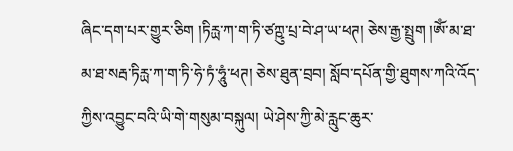ཞིང་དག་པར་གྱུར་ཅིག །ཏིརྻ་ཀ་ག་ཏི་ཙཀྵུ་པྲ་བེ་ཤ་ཡ་ཕཊ། ཅེས་རྒྱ་སྤྲུག །ༀ་མ་ཐ་མ་ཐ་སརྦ་ཏིརྻ་ཀ་ག་ཏི་ཧེ་ཏཾ་ཧཱུཾ་ཕཊ། ཅེས་ཐུན་བྲབ། སློབ་དཔོན་གྱི་ཐུགས་ཀའི་འོད་ཀྱིས་འབྱུང་བའི་ཡི་གེ་གསུམ་བསྐུལ། ཡེ་ཤེས་ཀྱི་མེ་རླུང་ཆུར་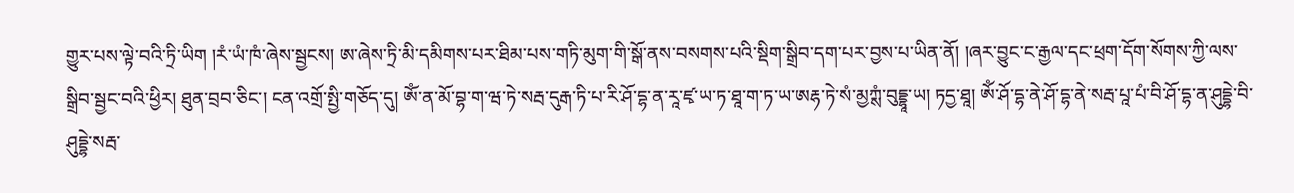གྱུར་པས་ལྟེ་བའི་ཏྲི་ཡིག །རཾ་ཡཾ་ཁཾ་ཞེས་སྦྱངས། ཨ་ཞེས་ཏྲི་མི་དམིགས་པར་ཐིམ་པས་གཏི་མུག་གི་སྒོ་ནས་བསགས་པའི་སྡིག་སྒྲིབ་དག་པར་བྱས་པ་ཡིན་ནོ། །ཞར་བྱུང་ང་རྒྱལ་དང་ཕྲག་དོག་སོགས་ཀྱི་ལས་སྒྲིབ་སྦྱང་བའི་ཕྱིར། ཐུན་བྲབ་ཅིང་། ངན་འགྲོ་སྤྱི་གཅོད་དུ། ༀ་ན་མོ་བྷ་ག་ཝ་ཏེ་སརྦ་དུརྒ་ཏི་པ་རི་ཤོ་དྷ་ན་རཱ་ཛྭ་ཡ་ཏ་ཐཱ་ག་ཏ་ཡ་ཨརྷ་ཏེ་སཾ་མྱཀྶཾ་བུདྡྷཱ་ཡ། ཏདྱ་ཐཱ། ༀ་ཤོ་དྷ་ནེ་ཤོ་དྷ་ནེ་སརྦ་པཱ་པཾ་བི་ཤོ་དྷ་ན་ཤུདྡྷེ་བི་ཤུདྡྷེ་སརྦ་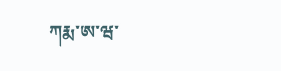ཀརྨ་ཨ་ཝ་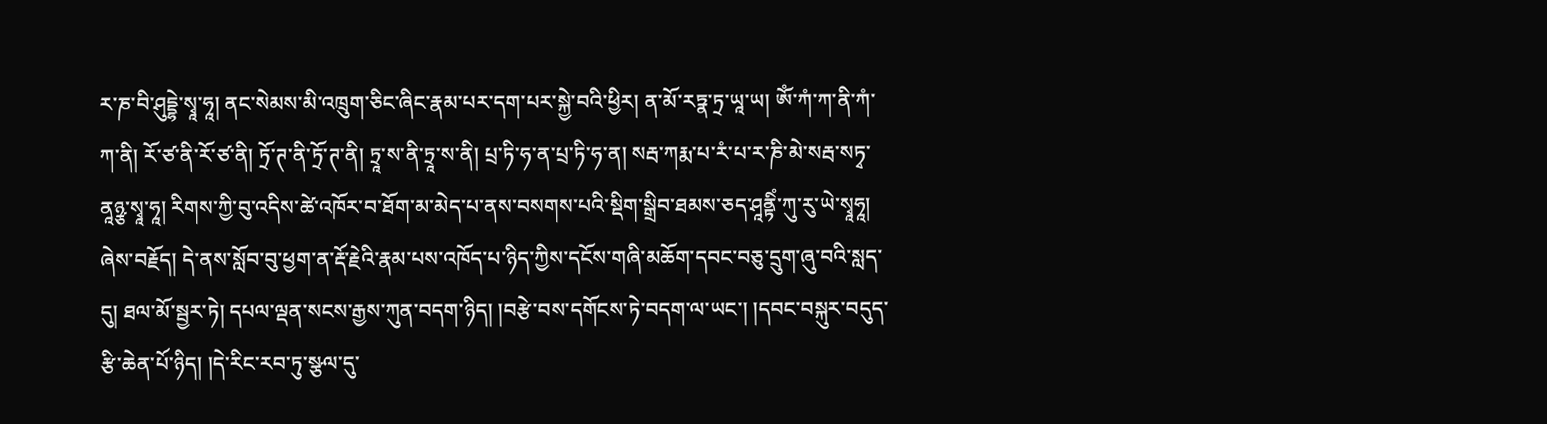ར་ཎ་བི་ཤུདྡྷེ་སྭཱ་ཧཱ། ནང་སེམས་མི་འཁྲུག་ཅིང་ཞིང་རྣམ་པར་དག་པར་སྐྱེ་བའི་ཕྱིར། ན་མོ་རཏྣ་ཏྲ་ཡཱ་ཡ། ༀ་ཀཾ་ཀ་ནི་ཀཾ་ཀ་ནི། རོ་ཙ་ནི་རོ་ཙ་ནི། ཏྲོ་ཊ་ནི་ཏྲོ་ཊ་ནི། ཏྲཱ་ས་ནི་ཏྲཱ་ས་ནི། པྲ་ཏི་ཧ་ན་པྲ་ཏི་ཧ་ན། སརྦ་ཀརྨ་པ་རཾ་པ་ར་ཎི་མེ་སརྦ་སཏྭ་ནཱཉྩ་སྭཱ་ཧཱ། རིགས་ཀྱི་བུ་འདིས་ཚེ་འཁོར་བ་ཐོག་མ་མེད་པ་ནས་བསགས་པའི་སྡིག་སྒྲིབ་ཐམས་ཅད་ཤཱནྟིཾ་ཀུ་རུ་ཡེ་སྭཱཧཱ། ཞེས་བརྗོད། དེ་ནས་སློབ་བུ་ཕྱག་ན་རྡོ་རྗེའི་རྣམ་པས་འཁོད་པ་ཉིད་ཀྱིས་དངོས་གཞི་མཆོག་དབང་བཅུ་དྲུག་ཞུ་བའི་སླད་དུ། ཐལ་མོ་སྦྱར་ཏེ། དཔལ་ལྡན་སངས་རྒྱས་ཀུན་བདག་ཉིད། །བརྩེ་བས་དགོངས་ཏེ་བདག་ལ་ཡང་། །དབང་བསྐུར་བདུད་རྩི་ཆེན་པོ་ཉིད། །དེ་རིང་རབ་ཏུ་སྩལ་དུ་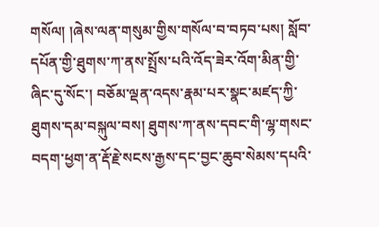གསོལ། །ཞེས་ལན་གསུམ་གྱིས་གསོལ་བ་བཏབ་པས། སློབ་དཔོན་གྱི་ཐུགས་ཀ་ནས་སྤྲོས་པའི་འོད་ཟེར་འོག་མིན་གྱི་ཞིང་དུ་སོང་། བཅོམ་ལྡན་འདས་རྣམ་པར་སྣང་མཛད་ཀྱི་ཐུགས་དམ་བསྐུལ་བས། ཐུགས་ཀ་ནས་དབང་གི་ལྷ་གསང་བདག་ཕྱག་ན་རྡོ་རྗེ་སངས་རྒྱས་དང་བྱང་ཆུབ་སེམས་དཔའི་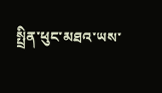སྤྲིན་ཕུང་མཐའ་ཡས་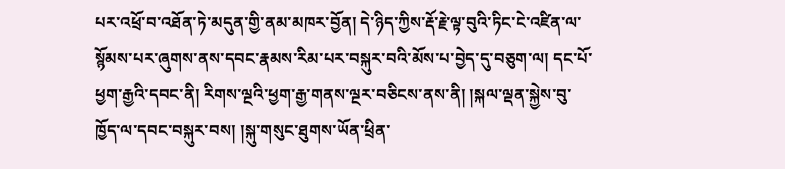པར་འཕྲོ་བ་འཐོན་ཏེ་མདུན་གྱི་ནམ་མཁར་བྱོན། དེ་ཉིད་ཀྱིས་རྡོ་རྗེ་ལྟ་བུའི་ཏིང་ངེ་འཛིན་ལ་སྙོམས་པར་ཞུགས་ནས་དབང་རྣམས་རིམ་པར་བསྐུར་བའི་མོས་པ་བྱེད་དུ་བཅུག་ལ། དང་པོ་ཕྱག་རྒྱའི་དབང་ནི། རིགས་ལྔའི་ཕྱག་རྒྱ་གནས་ལྔར་བཅིངས་ནས་ནི། །སྐལ་ལྡན་སྐྱེས་བུ་ཁྱོད་ལ་དབང་བསྐུར་བས། །སྐུ་གསུང་ཐུགས་ཡོན་ཕྲིན་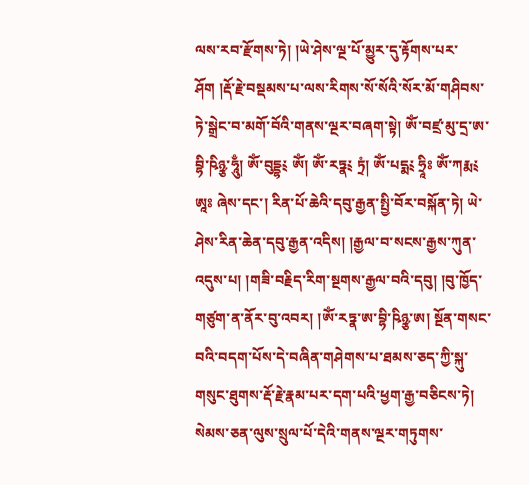ལས་རབ་རྫོགས་ཏེ། །ཡེ་ཤེས་ལྔ་པོ་མྱུར་དུ་རྟོགས་པར་ཤོག །རྡོ་རྗེ་བསྡམས་པ་ལས་རིགས་སོ་སོའི་སོར་མོ་གཤིབས་ཏེ་སྒྲེང་བ་མགོ་བོའི་གནས་ལྔར་བཞག་སྟེ། ༀ་བཛྲ་མུ་དྲ་ཨ་བྷི་ཥིཉྩ་ཧཱུྃ། ༀ་བུདྡྷ༴ ༀ། ༀ་རཏྣ༴ ཏྲཾ། ༀ་པདྨ༴ ཧྲཱིཿ ༀ་ཀརྨ༴ ཨཱཿ ཞེས་དང་། རིན་པོ་ཆེའི་དབུ་རྒྱན་སྤྱི་བོར་བསྐོན་ཏེ། ཡེ་ཤེས་རིན་ཆེན་དབུ་རྒྱན་འདིས། །རྒྱལ་བ་སངས་རྒྱས་ཀུན་འདུས་པ། །གཟི་བརྗིད་རིག་སྔགས་རྒྱལ་བའི་དབུ། །བུ་ཁྱོད་གཙུག་ན་ནོར་བུ་འབར། །ༀ་རཏྣ་ཨ་བྷི་ཥིཉྩ་ཨ། སྔོན་གསང་བའི་བདག་པོས་དེ་བཞིན་གཤེགས་པ་ཐམས་ཅད་ཀྱི་སྐུ་གསུང་ཐུགས་རྡོ་རྗེ་རྣམ་པར་དག་པའི་ཕྱག་རྒྱ་བཅིངས་ཏེ། སེམས་ཅན་ལུས་སྲུལ་པོ་དེའི་གནས་ལྔར་གཏུགས་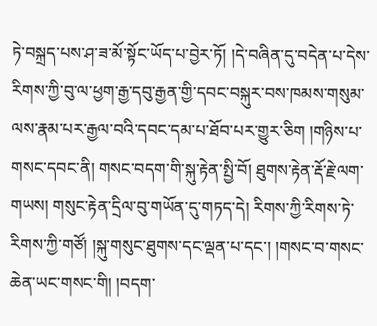ཏེ་བསྐྲད་པས་ཤ་ཟ་མོ་སྟོང་ཡོད་པ་བྱེར་ཏོ། །དེ་བཞིན་དུ་བདེན་པ་དེས་རིགས་ཀྱི་བུ་ལ་ཕྱག་རྒྱ་དབུ་རྒྱན་གྱི་དབང་བསྐུར་བས་ཁམས་གསུམ་ལས་རྣམ་པར་རྒྱལ་བའི་དབང་དམ་པ་ཐོབ་པར་གྱུར་ཅིག །གཉིས་པ་གསང་དབང་ནི། གསང་བདག་གི་སྐུ་རྟེན་སྤྱི་བོ། ཐུགས་རྟེན་རྡོ་རྗེ་ལག་གཡས། གསུང་རྟེན་དྲིལ་བུ་གཡོན་དུ་གཏད་དེ། རིགས་ཀྱི་རིགས་ཏེ་རིགས་ཀྱི་གཙོ། །སྐུ་གསུང་ཐུགས་དང་ལྡན་པ་དང་། །གསང་བ་གསང་ཆེན་ཡང་གསང་གི། །བདག་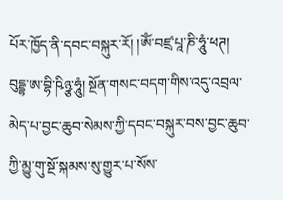པོར་ཁྱོད་ནི་དབང་བསྐུར་རོ། །ༀ་བཛྲ་པཱ་ཎི་ཧཱུཾ་ཕཊ། བུདྡྷ་ཨ་བྷི་ཥིཉྩ་ཧཱུཾ། སྔོན་གསང་བདག་གིས་འདུ་འབྲལ་མེད་པ་བྱང་ཆུབ་སེམས་ཀྱི་དབང་བསྐུར་བས་བྱང་ཆུབ་ཀྱི་མྱུ་གུ་སྔོ་སྐམས་སུ་གྱུར་པ་སོས་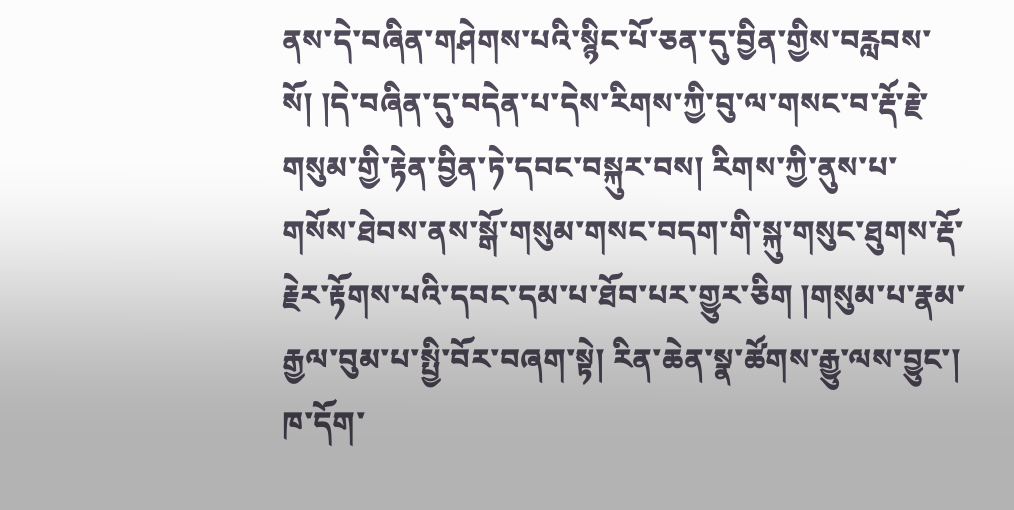ནས་དེ་བཞིན་གཤེགས་པའི་སྙིང་པོ་ཅན་དུ་བྱིན་གྱིས་བརླབས་སོ། །དེ་བཞིན་དུ་བདེན་པ་དེས་རིགས་ཀྱི་བུ་ལ་གསང་བ་རྡོ་རྗེ་གསུམ་གྱི་རྟེན་བྱིན་ཏེ་དབང་བསྐུར་བས། རིགས་ཀྱི་ནུས་པ་གསོས་ཐེབས་ནས་སྒོ་གསུམ་གསང་བདག་གི་སྐུ་གསུང་ཐུགས་རྡོ་རྗེར་རྟོགས་པའི་དབང་དམ་པ་ཐོབ་པར་གྱུར་ཅིག །གསུམ་པ་རྣམ་རྒྱལ་བུམ་པ་སྤྱི་བོར་བཞག་སྟེ། རིན་ཆེན་སྣ་ཚོགས་རྒྱུ་ལས་བྱུང་། ཁ་དོག་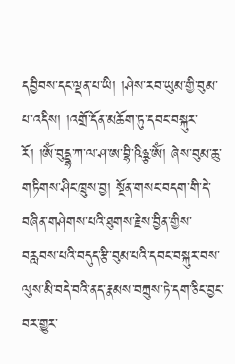དབྱིབས་དང་ལྡན་པ་ཡི། །ཤེས་རབ་ཡུམ་གྱི་བུམ་པ་འདིས། །འགྲོ་དོན་མཆོག་ཏུ་དབང་བསྐུར་རོ། །ༀ་བུདྡྷ་ཀ་ལ་ཤ་ཨ་བྷི་ཥིཉྩ་ༀ། ཞེས་བུམ་ཆུ་གཏིགས་ཤིང་ཁྲུས་བྱ། སྔོན་གསང་བདག་གི་དེ་བཞིན་གཤེགས་པའི་ཐུགས་རྗེས་བྱིན་གྱིས་བརླབས་པའི་བདུད་རྩི་བུམ་པའི་དབང་བསྐུར་བས་ལུས་མི་བདེ་བའི་ནད་རྣམས་བཀྲུས་ཏེ་དག་ཅིང་བྱང་བར་གྱུར་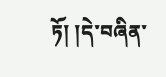ཏོ། །དེ་བཞིན་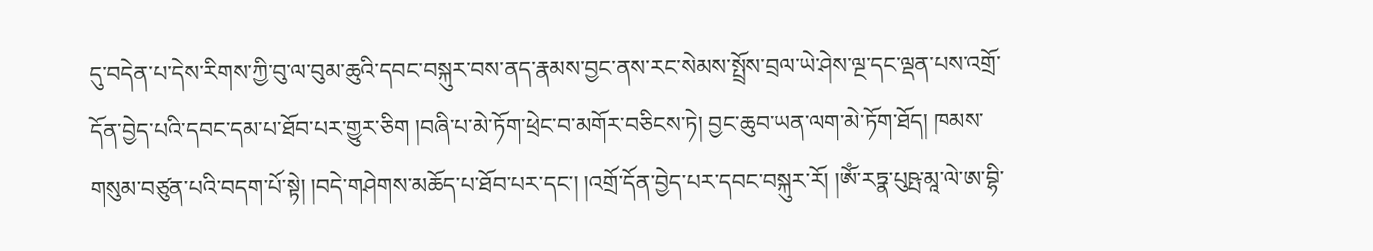དུ་བདེན་པ་དེས་རིགས་ཀྱི་བུ་ལ་བུམ་ཆུའི་དབང་བསྐུར་བས་ནད་རྣམས་བྱང་ནས་རང་སེམས་སྤྲོས་བྲལ་ཡེ་ཤེས་ལྔ་དང་ལྡན་པས་འགྲོ་དོན་བྱེད་པའི་དབང་དམ་པ་ཐོབ་པར་གྱུར་ཅིག །བཞི་པ་མེ་ཏོག་ཕྲེང་བ་མགོར་བཅིངས་ཏེ། བྱང་ཆུབ་ཡན་ལག་མེ་ཏོག་ཐོད། ཁམས་གསུམ་བཙུན་པའི་བདག་པོ་སྟེ། །བདེ་གཤེགས་མཆོད་པ་ཐོབ་པར་དང་། །འགྲོ་དོན་བྱེད་པར་དབང་བསྐུར་རོ། །ༀ་རཏྣ་པུཥྤ་མཱ་ལེ་ཨ་བྷི་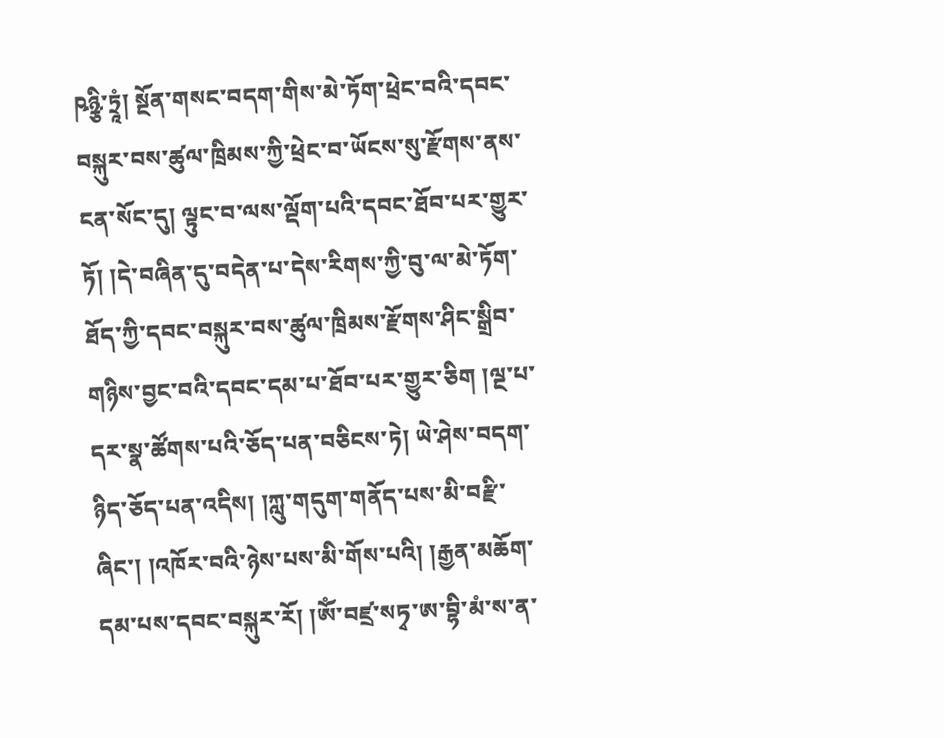ཥཉྩི་ཏྲཱཾ། སྔོན་གསང་བདག་གིས་མེ་ཏོག་ཕྲེང་བའི་དབང་བསྐུར་བས་ཚུལ་ཁྲིམས་ཀྱི་ཕྲེང་བ་ཡོངས་སུ་རྫོགས་ནས་ངན་སོང་དུ། ལྟུང་བ་ལས་ལྡོག་པའི་དབང་ཐོབ་པར་གྱུར་ཏོ། །དེ་བཞིན་དུ་བདེན་པ་དེས་རིགས་ཀྱི་བུ་ལ་མེ་ཏོག་ཐོད་ཀྱི་དབང་བསྐུར་བས་ཚུལ་ཁྲིམས་རྫོགས་ཤིང་སྒྲིབ་གཉིས་བྱང་བའི་དབང་དམ་པ་ཐོབ་པར་གྱུར་ཅིག །ལྔ་པ་དར་སྣ་ཚོགས་པའི་ཅོད་པན་བཅིངས་ཏེ། ཡེ་ཤེས་བདག་ཉིད་ཅོད་པན་འདིས། །ཀླུ་གདུག་གནོད་པས་མི་བརྫི་ཞིང་། །འཁོར་བའི་ཉེས་པས་མི་གོས་པའི། །རྒྱན་མཆོག་དམ་པས་དབང་བསྐུར་རོ། །ༀ་བཛྲ་སཏྭ་ཨ་བྷི་མཾ་ས་ན་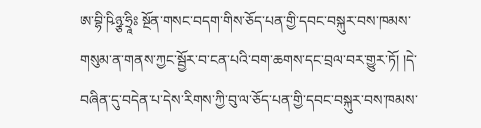ཨ་བྷི་ཥིཉྩ་ཧྲཱིཿ སྔོན་གསང་བདག་གིས་ཅོད་པན་གྱི་དབང་བསྐུར་བས་ཁམས་གསུམ་ན་གནས་ཀྱང་སྦྱོར་བ་ངན་པའི་བག་ཆགས་དང་བྲལ་བར་གྱུར་ཏོ། །དེ་བཞིན་དུ་བདེན་པ་དེས་རིགས་ཀྱི་བུ་ལ་ཅོད་པན་གྱི་དབང་བསྐུར་བས་ཁམས་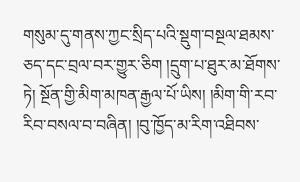གསུམ་དུ་གནས་ཀྱང་སྲིད་པའི་སྡུག་བསྔལ་ཐམས་ཅད་དང་བྲལ་བར་གྱུར་ཅིག །དྲུག་པ་ཐུར་མ་ཐོགས་ཏེ། སྔོན་གྱི་མིག་མཁན་རྒྱལ་པོ་ཡིས། །མིག་གི་རབ་རིབ་བསལ་བ་བཞིན། །བུ་ཁྱོད་མ་རིག་འཐིབས་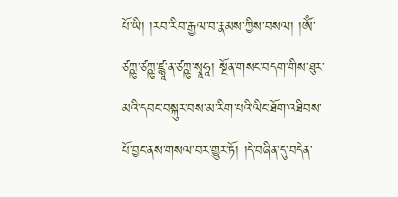པོ་ཡི། །རབ་རིབ་རྒྱལ་བ་རྣམས་ཀྱིས་བསལ། །ༀ་ཙཀྵུ་ཙཀྵུ་ཛྙཱ་ན་ཙཀྵུ་སྭཱཧཱ། སྔོན་གསང་བདག་གིས་ཐུར་མའི་དབང་བསྐུར་བས་མ་རིག་པའི་ལིང་ཐོག་འཐིབས་པོ་བྱང་ནས་གསལ་བར་གྱུར་ཏོ། །དེ་བཞིན་དུ་བདེན་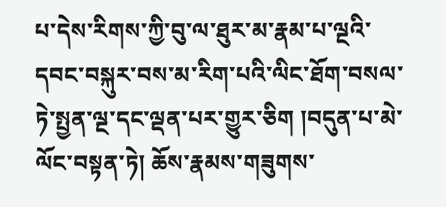པ་དེས་རིགས་ཀྱི་བུ་ལ་ཐུར་མ་རྣམ་པ་ལྔའི་དབང་བསྐུར་བས་མ་རིག་པའི་ལིང་ཐོག་བསལ་ཏེ་སྤྱན་ལྔ་དང་ལྡན་པར་གྱུར་ཅིག །བདུན་པ་མེ་ལོང་བསྟན་ཏེ། ཆོས་རྣམས་གཟུགས་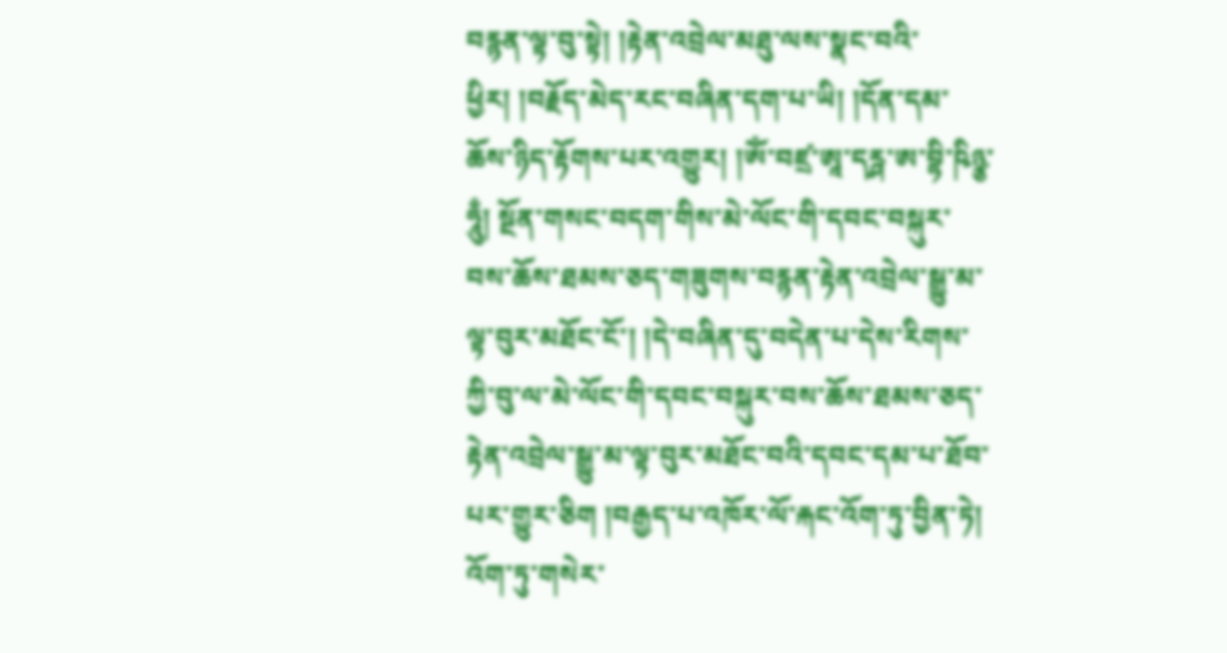བརྙན་ལྟ་བུ་སྟེ། །རྟེན་འབྲེལ་མཐུ་ལས་སྣང་བའི་ཕྱིར། །བརྗོད་མེད་རང་བཞིན་དག་པ་ཡི། །དོན་དམ་ཆོས་ཉིད་རྟོགས་པར་འགྱུར། །ༀ་བཛྲ་ཨཱ་དཪྴ་ཨ་བྷི་ཥིཉྩ་ཧཱུྃ། སྔོན་གསང་བདག་གིས་མེ་ལོང་གི་དབང་བསྐུར་བས་ཆོས་ཐམས་ཅད་གཟུགས་བརྙན་རྟེན་འབྲེལ་སྒྱུ་མ་ལྟ་བུར་མཐོང་ངོ་། །དེ་བཞིན་དུ་བདེན་པ་དེས་རིགས་ཀྱི་བུ་ལ་མེ་ལོང་གི་དབང་བསྐུར་བས་ཆོས་ཐམས་ཅད་རྟེན་འབྲེལ་སྒྱུ་མ་ལྟ་བུར་མཐོང་བའི་དབང་དམ་པ་ཐོབ་པར་གྱུར་ཅིག །བརྒྱད་པ་འཁོར་ལོ་རྐང་འོག་ཏུ་བྱིན་ཏེ། འོག་ཏུ་གསེར་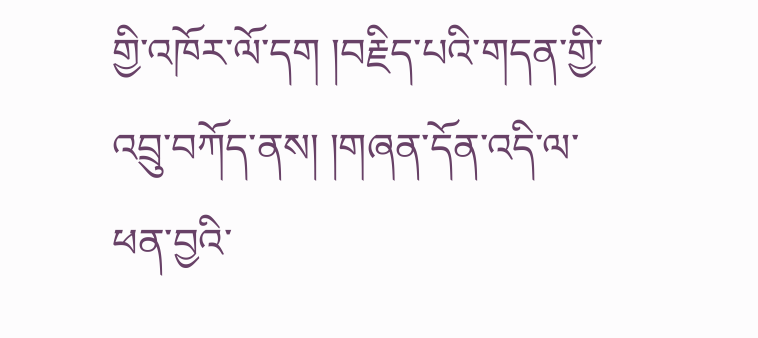གྱི་འཁོར་ལོ་དག །བརྗིད་པའི་གདན་གྱི་འབྲུ་བཀོད་ནས། །གཞན་དོན་འདི་ལ་ཕན་བྱའི་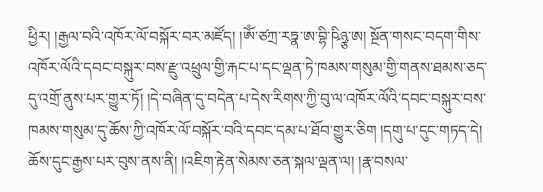ཕྱིར། །རྒྱལ་བའི་འཁོར་ལོ་བསྐོར་བར་མཛོད། །ༀ་ཙཀྲ་རཏྣ་ཨ་བྷི་ཥིཉྩ་ཨ། སྔོན་གསང་བདག་གིས་འཁོར་ལོའི་དབང་བསྐུར་བས་རྫུ་འཕྲུལ་གྱི་རྐང་པ་དང་ལྡན་ཏེ་ཁམས་གསུམ་གྱི་གནས་ཐམས་ཅད་དུ་འགྲོ་ནུས་པར་གྱུར་ཏོ། །དེ་བཞིན་དུ་བདེན་པ་དེས་རིགས་ཀྱི་བུ་ལ་འཁོར་ལོའི་དབང་བསྐུར་བས་ཁམས་གསུམ་དུ་ཆོས་ཀྱི་འཁོར་ལོ་བསྐོར་བའི་དབང་དམ་པ་ཐོབ་གྱུར་ཅིག །དགུ་པ་དུང་གཏད་དེ། ཆོས་དུང་རྒྱས་པར་བུས་ནས་ནི། །འཇིག་རྟེན་སེམས་ཅན་སྐལ་ལྡན་ལ། །རྣ་བསལ་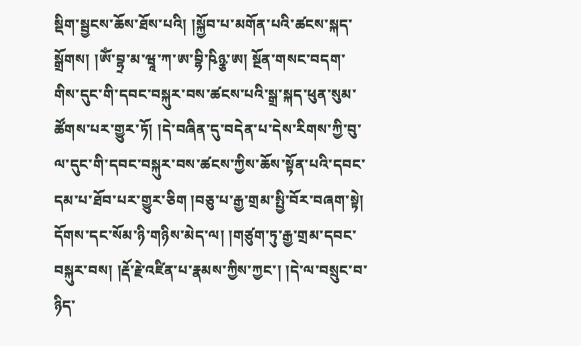སྡིག་སྦྱངས་ཆོས་ཐོས་པའི། །སྐྱོབ་པ་མགོན་པའི་ཚངས་སྐད་སྒྲོགས། །ༀ་བྷྲ་མ་ཝཱ་ཀ་ཨ་བྷི་ཥིཉྩ་ཨ། སྔོན་གསང་བདག་གིས་དུང་གི་དབང་བསྐུར་བས་ཚངས་པའི་སྒྲ་སྐད་ཕུན་སུམ་ཚོགས་པར་གྱུར་ཏོ། །དེ་བཞིན་དུ་བདེན་པ་དེས་རིགས་ཀྱི་བུ་ལ་དུང་གི་དབང་བསྐུར་བས་ཚངས་ཀྱིས་ཆོས་སྟོན་པའི་དབང་དམ་པ་ཐོབ་པར་གྱུར་ཅིག །བཅུ་པ་རྒྱ་གྲམ་སྤྱི་བོར་བཞག་སྟེ། དོགས་དང་སོམ་ཉི་གཉིས་མེད་ལ། །གཙུག་ཏུ་རྒྱ་གྲམ་དབང་བསྐུར་བས། །རྡོ་རྗེ་འཛིན་པ་རྣམས་ཀྱིས་ཀྱང་། །དེ་ལ་བསྲུང་བ་ཉིད་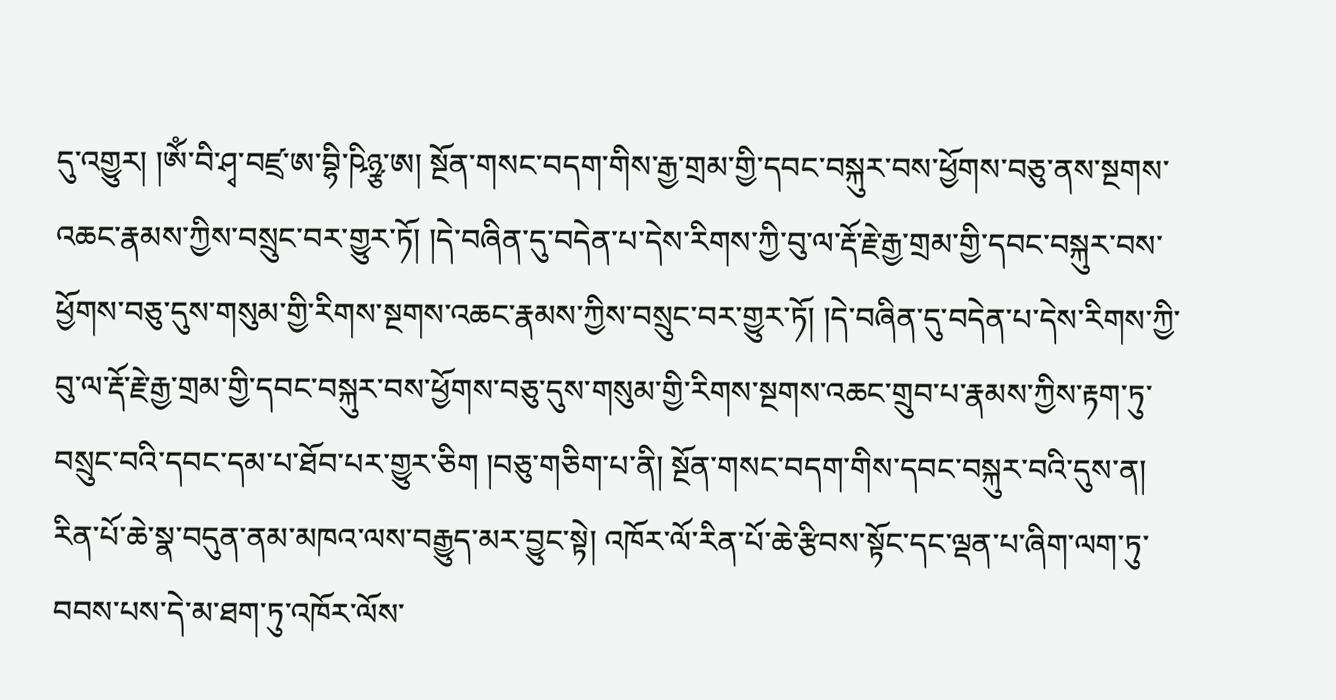དུ་འགྱུར། །ༀ་བི་ཤྭ་བཛྲ་ཨ་བྷི་ཥིཉྩ་ཨ། སྔོན་གསང་བདག་གིས་རྒྱ་གྲམ་གྱི་དབང་བསྐུར་བས་ཕྱོགས་བཅུ་ནས་སྔགས་འཆང་རྣམས་ཀྱིས་བསྲུང་བར་གྱུར་ཏོ། །དེ་བཞིན་དུ་བདེན་པ་དེས་རིགས་ཀྱི་བུ་ལ་རྡོ་རྗེ་རྒྱ་གྲམ་གྱི་དབང་བསྐུར་བས་ཕྱོགས་བཅུ་དུས་གསུམ་གྱི་རིགས་སྔགས་འཆང་རྣམས་ཀྱིས་བསྲུང་བར་གྱུར་ཏོ། །དེ་བཞིན་དུ་བདེན་པ་དེས་རིགས་ཀྱི་བུ་ལ་རྡོ་རྗེ་རྒྱ་གྲམ་གྱི་དབང་བསྐུར་བས་ཕྱོགས་བཅུ་དུས་གསུམ་གྱི་རིགས་སྔགས་འཆང་གྲུབ་པ་རྣམས་ཀྱིས་རྟག་ཏུ་བསྲུང་བའི་དབང་དམ་པ་ཐོབ་པར་གྱུར་ཅིག །བཅུ་གཅིག་པ་ནི། སྔོན་གསང་བདག་གིས་དབང་བསྐུར་བའི་དུས་ན། རིན་པོ་ཆེ་སྣ་བདུན་ནམ་མཁའ་ལས་བརྒྱུད་མར་བྱུང་སྟེ། འཁོར་ལོ་རིན་པོ་ཆེ་རྩིབས་སྟོང་དང་ལྡན་པ་ཞིག་ལག་ཏུ་བབས་པས་དེ་མ་ཐག་ཏུ་འཁོར་ལོས་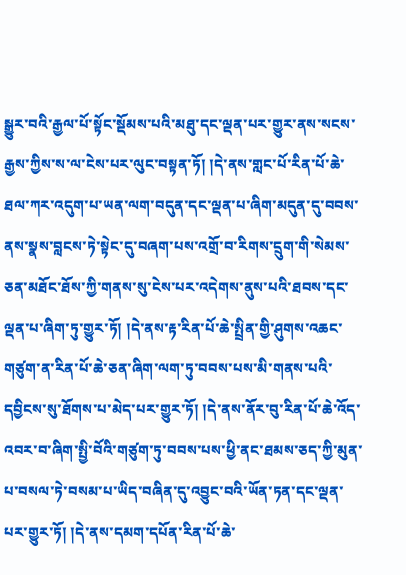སྒྱུར་བའི་རྒྱལ་པོ་སྟོང་སྡོམས་པའི་མཐུ་དང་ལྡན་པར་གྱུར་ནས་སངས་རྒྱས་ཀྱིས་ས་ལ་ངེས་པར་ལུང་བསྟན་ཏོ། །དེ་ནས་གླང་པོ་རིན་པོ་ཆེ་ཐལ་ཀར་འདུག་པ་ཡན་ལག་བདུན་དང་ལྡན་པ་ཞིག་མདུན་དུ་བབས་ནས་སྣས་བླངས་ཏེ་སྟེང་དུ་བཞག་པས་འགྲོ་བ་རིགས་དྲུག་གི་སེམས་ཅན་མཐོང་ཐོས་ཀྱི་གནས་སུ་ངེས་པར་འདེགས་ནུས་པའི་ཐབས་དང་ལྡན་པ་ཞིག་ཏུ་གྱུར་ཏོ། །དེ་ནས་རྟ་རིན་པོ་ཆེ་སྤྲིན་གྱི་ཤུགས་འཆང་གཙུག་ན་རིན་པོ་ཆེ་ཅན་ཞིག་ལག་ཏུ་བབས་པས་མི་གནས་པའི་དབྱིངས་སུ་ཐོགས་པ་མེད་པར་གྱུར་ཏོ། །དེ་ནས་ནོར་བུ་རིན་པོ་ཆེ་འོད་འབར་བ་ཞིག་སྤྱི་བོའི་གཙུག་ཏུ་བབས་པས་ཕྱི་ནང་ཐམས་ཅད་ཀྱི་མུན་པ་བསལ་ཏེ་བསམ་པ་ཡིད་བཞིན་དུ་འབྱུང་བའི་ཡོན་ཏན་དང་ལྡན་པར་གྱུར་ཏོ། །དེ་ནས་དམག་དཔོན་རིན་པོ་ཆེ་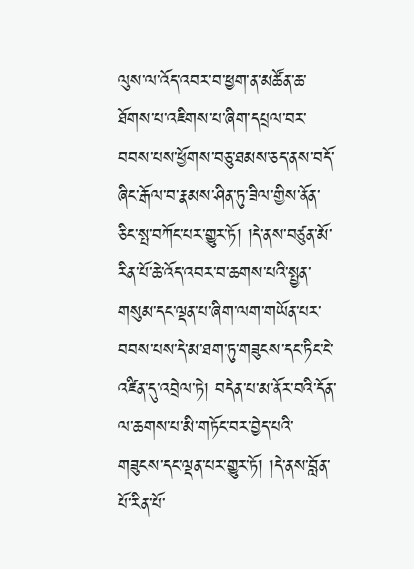ལུས་ལ་འོད་འབར་བ་ཕྱག་ན་མཚོན་ཆ་ཐོགས་པ་འཇིགས་པ་ཞིག་དཔྲལ་བར་བབས་པས་ཕྱོགས་བཅུ་ཐམས་ཅད་ནས་བདོ་ཞིང་རྒོལ་བ་རྣམས་ཤིན་ཏུ་ཟིལ་གྱིས་ནོན་ཅིང་སྤ་བཀོང་པར་གྱུར་ཏོ། །དེ་ནས་བཙུན་མོ་རིན་པོ་ཆེ་འོད་འབར་བ་ཆགས་པའི་སྤྱན་གསུམ་དང་ལྡན་པ་ཞིག་ལག་གཡོན་པར་བབས་པས་དེ་མ་ཐག་ཏུ་གཟུངས་དང་ཏིང་ངེ་འཛིན་དུ་འབྲེལ་ཏེ། བདེན་པ་མ་ནོར་བའི་དོན་ལ་ཆགས་པ་མི་གཏོང་བར་བྱེད་པའི་གཟུངས་དང་ལྡན་པར་གྱུར་ཏོ། །དེ་ནས་བློན་པོ་རིན་པོ་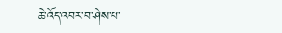ཆེ་འོད་འབར་བ་ཤེས་པ་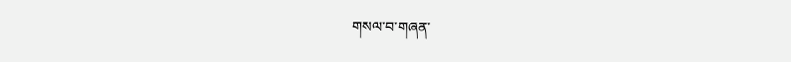གསལ་བ་གཞན་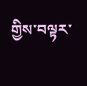གྱིས་བལྟར་